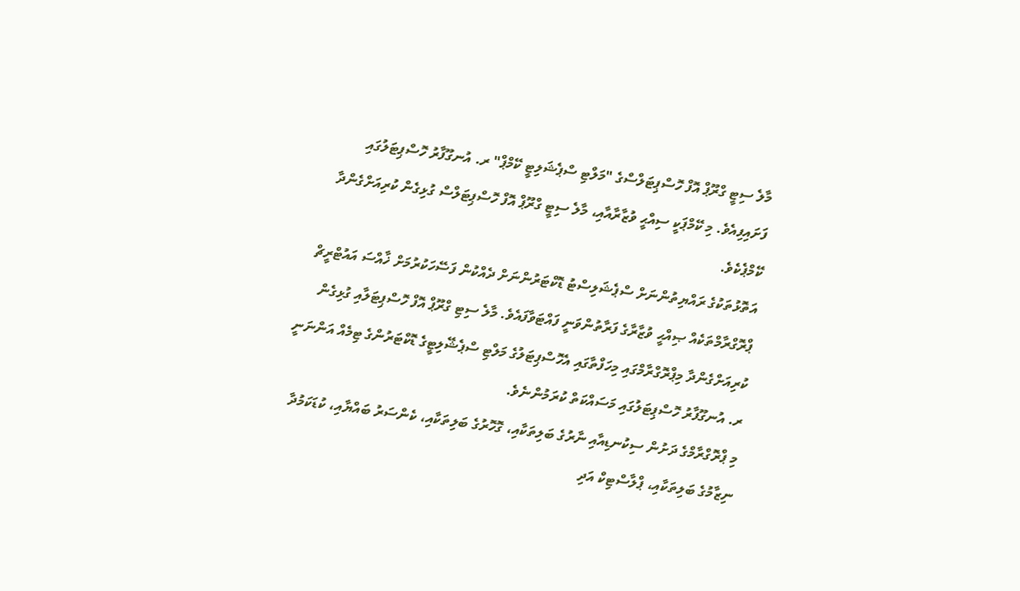މާލެ ސިޓީ ގްރޫޕް އޮފް ހޮސްޕިޓަލްސްގެ "މަލްޓި ސްޕެޝަލިޓީ ކޭމްޕް" ރ. އުނގޫފާރު ހޮސްޕިޓަލުގައި ފަށައިފިއެވެ. މި ކޭމްޕަކީ ސިއްޙީ ވުޒާރާއާއި، މާލެ ސިޓީ ގްރޫޕް އޮފް ހޮސްޕިޓަލްސް ގުޅިގެން ކުރިއަށްގެންދާ ކޭމްޕެކެވެ.
އަތޮޅުތަކުގެ ރައްޔިތުންނަށް ސްޕެޝަލިސްޓު ޑޮކްޓަރުންނަށް ދެއްކުން ފަސޭހަކުރުމަށް ޚާއްސަ އައުޓްރީޗް ޕްރޮގްރާމްތަކެއް ޞިއްޙީ ވުޒާރާގެ ފަރާތުންވަނީ ފައްޓަވާފައެވެ. މާލެ ސިޓި ގްރޫޕް އޮފް ހޮސްޕިޓަލާއި ގުޅިގެން ކުރިއަށްގެންދާ މިޕްރޮގްރާމްގައި މިހަފްތާގައި އެހޮސްޕިޓަލުގެ މަލްޓި ސްޕެޝޭލިޓީގެ ޑޮކްޓަރުންގެ ޓިމެއް އަންނަނީ ރ. އުނގޫފާރު ހޮސްޕިޓަލުގައި މަސައްކަތް ކުރަމުންނެވެ.
މި ޕްރޮގްރާމްގެ ދަށުން ސިކުނޑިއާއި ނާރުގެ ބަލިތަކާއި، ގޮހޮރުގެ ބަލިތަކާއި، ކެންސަރު ބައްޔާއި، ކުޑަކަމުދާ ނިޒާމުގެ ބަލިތަކާއި، ޕްލާސްޓިކް އަދި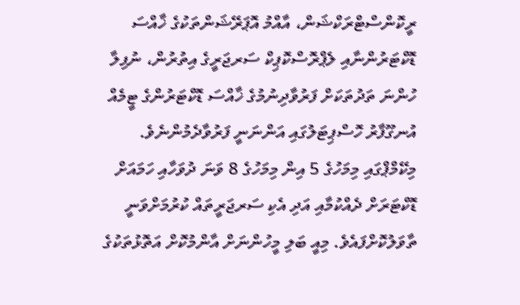ރީކޮންސްޓްރަކްޝަން، އާއްމު އޮޕަރޭޝަންތަކުގެ ޚާއްސަ ޑޮކްޓަރުންނާއި ލެޕްރޮސްކޮޕިކް ސަރޖަރީގެ އިތުރުން، ނުފިލާ ހުންނަ ތަދުތަކަށް ފަރުވާދިނުމުގެ ޚާއްސަ ޑޮކްޓަރުންގެ ޓީމެއް އުނގޫފާރު ހޮސްޕިޓަލުގައި އަންނަނީ ފަރުވާދެމުންނެވެ.
މިކޭމްޕްގައި މިމަހުގެ 5 އިން މިމަހުގެ 8 ވަނަ ދުވަހާއި ހަމައަށް ޑޮކްޓަރަށް ދެއްކުމާއި އަދި އެކި ސަރޖަރީތައް ކުރުމަށްވަނީ ތާވަލުކޮށްފައެވެ. މިއީ ބަލި މީހުންނަށް އާންމުކޮށް އަތޮޅުތަކުގެ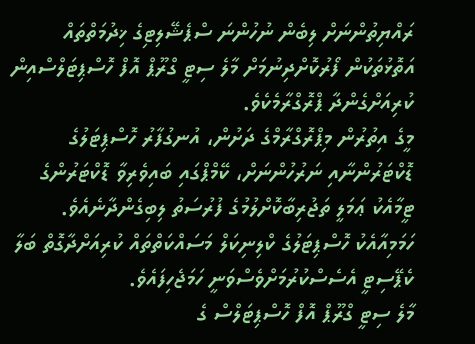ރައްޔިތުންނަށް ލިބެން ނުހުންނަ ސްޕެޝޭލިޓިގެ ޚިދުމަތްތައް އަތޮޅުތަކުން ފޯރުކޮށްދިނުމަށް މާލެ ސިޓީ ގްރޫޕް އޮފް ހޮސްޕިޓަލްސްއިން ކުރިއަށްގެންދާ ޕްރޮގްރާމެކެވެ.
މީގެ އިތުރުން މިޕްރޮގްރާމްގެ ދަށުން، އުނގުފާރު ހޮސްޕިޓަލުގެ ޑޮކްޓަރުންނާއި ނަރުހުންނަށް، ކޭމްޕްގައި ބައިވެރިވާ ޑޮކްޓަރުންގެ ޓީމާއެކު ޢަމަލީ ތަޖުރިބާކޮށްލުމުގެ ފުރުސަތު ލިބިގެންދާނެއެވެ. ހަމަމިއާއެކު ހޮސްޕިޓަލުގެ ކްލިނިކަލް މަސައްކަތްތައް ކުރިއަށްދާގޮތް ބަލާ ކެޕޭސިޓީ އެސެސްކުރުމަށްވެސްވަނީ ހަމަޖެހިފައެވެ.
މާލެ ސިޓީ ގްރޫޕް އޮފް ހޮސްޕިޓަލްސް ގެ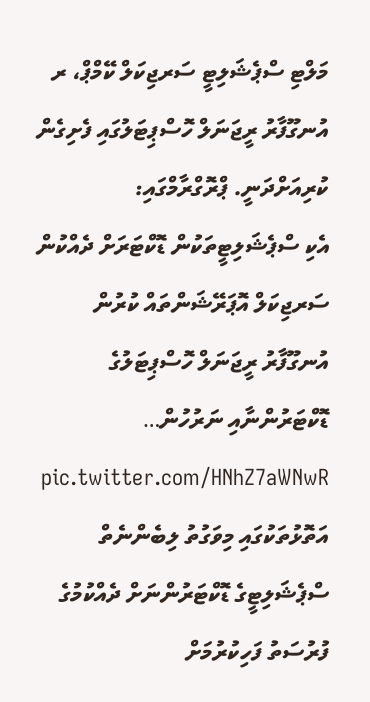މަލްޓި ސްޕެޝަލިޓީ ސަރޖިކަލް ކޭމްޕް، ރ އުނގޫފާރު ރީޖަނަލް ހޮސްޕިޓަލުގައި ފެށިގެން ކުރިއަށްދަނީ. ޕްރޮގްރާމްގައި:
އެކި ސްޕެޝަލިޓީތަކުން ޑޮކްޓަރަށް ދެއްކުން
ސަރޖިކަލް އޮޕަރޭޝަންތައް ކުރުން
އުނގޫފާރު ރީޖަނަލް ހޮސްޕިޓަލުގެ ޑޮކްޓަރުންނާއި ނަރުހުން… pic.twitter.com/HNhZ7aWNwR
އަތޮޅުތަކުގައި މިވަގުތު ލިބެންނެތް ސްޕެޝަލިޓީގެ ޑޮކްޓަރުންނަށް ދެއްކުމުގެ ފުރުސަތު ފަހިކުރުމަށް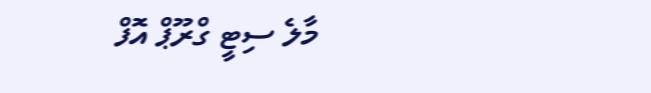މާލެ ސިޓީ ގްރޫޕް އޮފް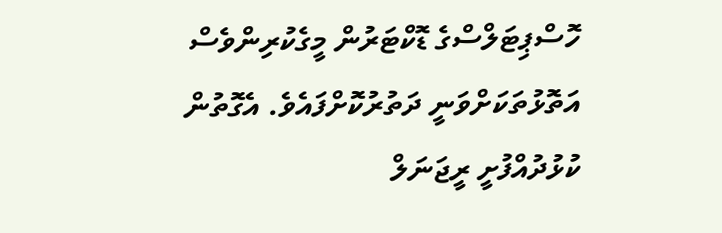ހޮސްޕިޓަލްސްގެ ޑޮކްޓަރުން މީގެކުރިންވެސް އަތޮޅުތަކަށްވަނީ ދަތުރުކޮށްފައެވެ. އެގޮތުން ކުޅުދުއްފުށީ ރީޖަނަލް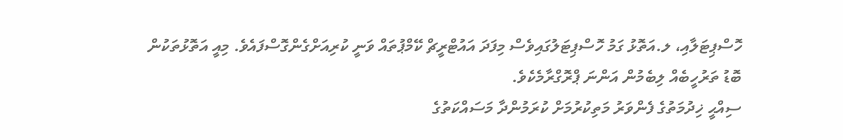ހޮސްޕިޓަލާއި، ލ.އަތޮޅު ގަމު ހޮސްޕިޓަލުގައިވެސް މިފަދަ އައުޓްރީޗް ކޭމްޕުތައް ވަނީ ކުރިއަށްގެންގޮސްފައެވެ. މިއީ އަތޮޅުތަކުން ބޮޑު ތަރުހީބެއް ލިބެމުން އަންނަ ޕްރޮގްރާމެކެވެ.
ސިއްޙީ ޚިދުމަތުގެ ފެންވަރު މަތިކުރުމަށް ކުރަމުންދާ މަސައްކަތުގެ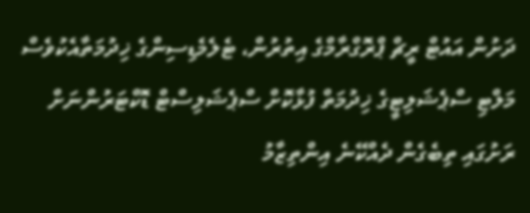ދަށުން އައުޓް ރީޗް ޕްރޮގްރާމްގެ އިތުރުން، ޓެލެމެޑިސިންގެ ޚިދުމަތާއެކުވެސް މަލްޓި ސްޕެޝަލިޓީގެ ޚިދުމަތް ފުޅާކޮށް ސްޕެޝަލިސްޓް ޑޮކްޓަރުންނަށް ރަށުގައި ތިބެގެން ދެއްކޭނެ އިންތިޒާމު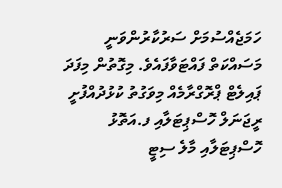ހަމަޖެއްސުމަށް ސަރުކާރުންވަނީ މަސައްކަތް ފައްޓަވާފައެވެ. މިގޮތުން މިފަދަ ޕައިލެޓް ޕްރޮގްރާމެއް މިވަގުތު ކުޅުދުއްފުށީ ރީޖަނަލް ހޮސްޕިޓަލާއި ފ.އަތޮޅު ހޮސްޕިޓަލާއި މާލެ ސިޓީ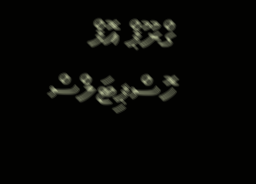ގްރޫޕް އޮފް ހޮސްޕިޓަލްސް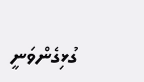ގުޅިގެންވަނީ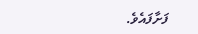ފަށާފައެވެ.